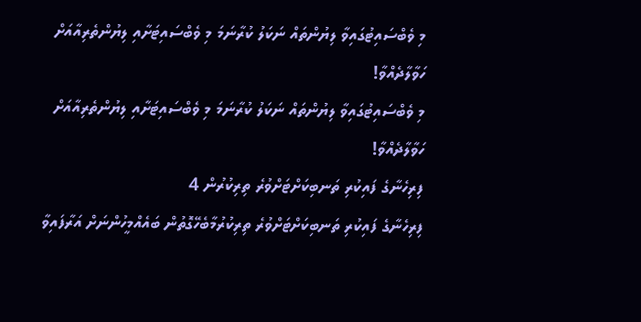މި ވެބްސައިޓުގައިވާ ލިޔުންތައް ނަކަލު ކުރާނަމަ މި ވެބްސައިޓަށާއި ލިޔުންތެރިއާއަށް ހަވާލާދެއްވާ!
މި ވެބްސައިޓުގައިވާ ލިޔުންތައް ނަކަލު ކުރާނަމަ މި ވެބްސައިޓަށާއި ލިޔުންތެރިއާއަށް ހަވާލާދެއްވާ!
ފިރިހެނާގެ ފައިކުރި ތަނބިކަށްޓަށްވުރެ ތިރިކުރުން 4
ފިރިހެނާގެ ފައިކުރި ތަނބިކަށްޓަށްވުރެ ތިރިކުރުމާބެހޭގޮތުން ބައެއްމީހުންނަށް އަރާފައިވާ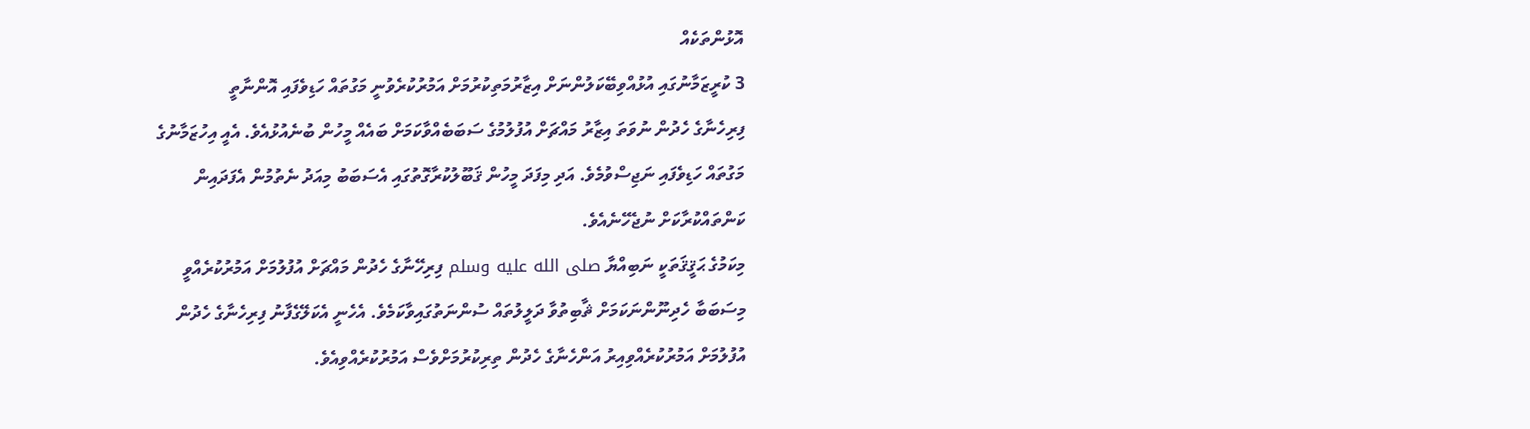އޮޅުންތަކެއް
3 ކުރީޒަމާނުގައި އުޅުއްވިބޭކަލުންނަށް އިޒާރުމަތިކުރުމަށް އަމުރުކުރެވުނީ މަގުތައް ހަޑިވެފައި އޮންނާތީ
ފިރިހެނާގެ ހެދުން ނުވަތަ އިޒާރު މައްޗަށް އުފުލުމުގެ ސަބަބެއްވާކަމަށް ބައެއް މީހުން ބުނެއުޅުއެވެ. އެއީ އިހުޒަމާނުގެ މަގުތައް ހަޑިވެފައި ނަޖިސްވުމެވެ. އަދި މިފަދަ މީހުން ޤަބޫލުކުރާގޮތުގައި އެސަބަބު މިއަދު ނެތުމުން އެފަދައިން ކަންތައްކުރާކަށް ނުޖެހޭނެއެވެ.
މިކަމުގެ ޙަޤީޤަތަކީ ނަބިއްޔާ صلى الله عليه وسلم ފިރިހޭނާގެ ހެދުން މައްޗަށް އުފުލުމަށް އަމުރުކުރެއްވީ މިސަބަބާ ހެދިނޫންނަކަމަށް ޘާބިތުވާ ދަލީލުތައް ސުންނަތުގައިވާކަމެވެ. އެހެނީ އެކަލޭގެފާނު ފިރިހެނާގެ ހެދުން އުފުލުމަށް އަމުރުކުރެއްވިއިރު އަންހެނާގެ ހެދުން ތިރިކުރުމަށްވެސް އަމުރުކުރެއްވިއެވެ.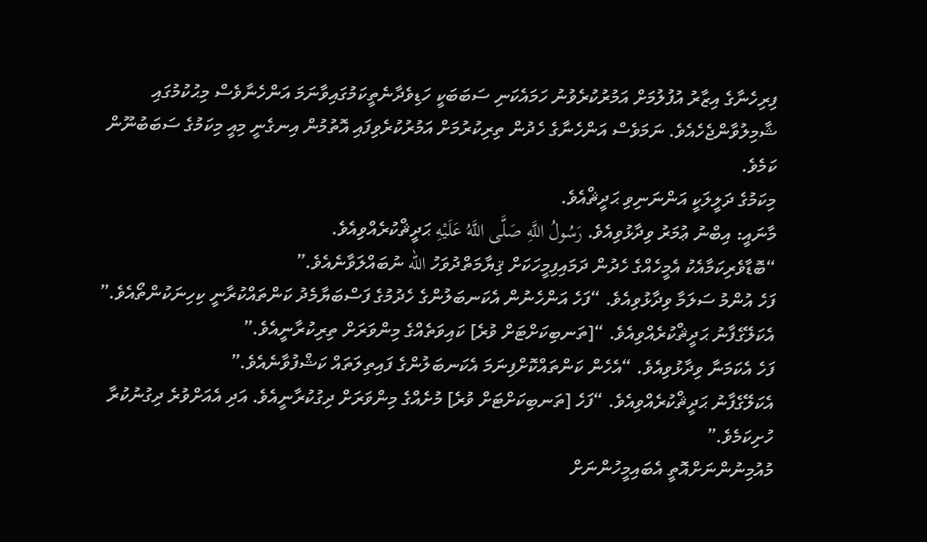ފިރިހެނާގެ އިޒާރު އުފުލުމަށް އަމުރުކުރެވުނު ހަމައެކަނި ސަބަބަކީ ހަޑިވެދާނެތީކަމުގައިވާނަމަ އަންހެނާވެސް މިޙުކުމުގައި ޝާމިލުވާންޖެހެއެވެ. ނަމަވެސް އަންހެނާގެ ހެދުން ތިރިކުރުމަށް އަމުރުކުރެވިފައި އޮތުމުން އިނގެނީ މިއީ މިކަމުގެ ސަބަބުނޫން ކަމެވެ.
މިކަމުގެ ދަލީލަކީ އަންނަނިވި ޙަދީޘްއެވެ.
މާނައީ: އިބްނު ޢުމަރު ވިދާޅުވިއެވެ. رَسُولُ اللَّهِ صَلَّى اللَّهُ عَلَيْهِ ޙަދީޘްކުރެއްވިއެވެ.
“ބޮޑާވެރިކަމާއެކު އެމީހެއްގެ ހެދުން ދަމައިފިމީހަކަށް ޤިޔާމަތްދުވަހު الله ނުބައްލަވާނެއެވެ.”
ފަހެ އުންމު ސަލަމާ ވިދާޅުވިއެވެ. “ފަހެ އަންހެނުން އެކަނބަލުންގެ ހެދުމުގެ ފަސްބަޔާމެދު ކަންތައްކުރާނީ ކިހިނަކުންތޯއެވެ.”
އެކަލޭގެފާނު ޙަދީޘްކުރެއްވިއެވެ. “[ތަނބިކަށްޓަށް ވުރެ] ކައިވަތެއްގެ މިންވަރަށް ތިރިކުރާނީއެވެ.”
ފަހެ އެކަމަނާ ވިދާޅުވިއެވެ. “އެހެން ކަންތައްކޮށްފިނަމަ އެކަނބަލުންގެ ފައިތިލަތައް ކަޝްފުވާނެއެވެ.”
އެކަލޭގެފާނު ޙަދީޘްކުރެއްވިއެވެ. “ފަހެ [ތަނބިކަށްޓަށް ވުރެ] މުށެއްގެ މިންވަރަށް ދިގުކުރާނީއެވެ. އަދި އެއަށްވުރެ ދިގުނުކުރާ ހުށިކަމެވެ.”
މުއުމިނުންނަށްއޮތީ އެބައިމީހުންނަށް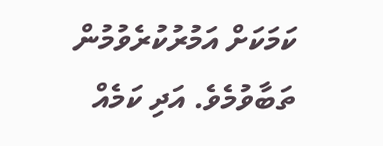ކަމަކަށް އަމުރުކުރެވުމުން ތަބާވުމެވެ. އަދި ކަމެއް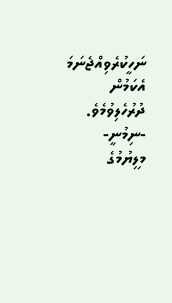ނަހީކުރެވިއްޖެނަމަ އެކަމުން ދުރުހެލިވުމެވެ.
-ނިމުނީ-
މިލިޔުމުގެ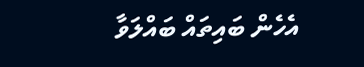އެހެން ބައިތައް ބައްލަވާ